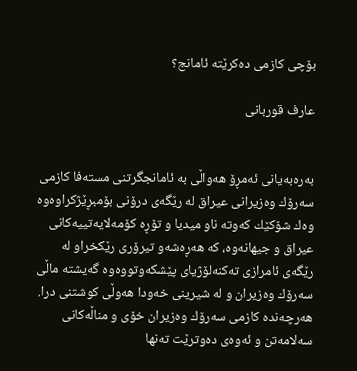بۆچی كازمی ده‌كرێته‌ ئامانج؟

عارف قوربانی


به‌ره‌به‌یانی ئه‌مڕۆ هه‌واڵی به‌ ئامانجگرتنی مسته‌فا كازمی سه‌رۆك وه‌زیرانی عیراق له‌ رێگه‌ی درۆنی بۆمبڕێژكراوه‌وه‌ وه‌ك شۆكێك كه‌وته‌ ناو میدیا و تۆڕه‌ كۆمه‌لایه‌تییه‌كانی عیراق و جیهانه‌وه‌، كه‌ هه‌ڕه‌شه‌و تیرۆری رێكخراو له‌ رێگه‌ی ئامرازی ته‌كنه‌لۆژیای پێشكه‌وتووه‌وه‌ گه‌یشته‌ ماڵی سه‌رۆك وه‌زیران و له‌ شیرینی خه‌ودا هه‌وڵی كوشتنی درا. هه‌رچه‌نده‌ كازمی سه‌رۆك وه‌زیران خۆی و مناڵه‌كانی سه‌لامه‌تن و ئه‌وه‌ی ده‌وترێت ته‌نها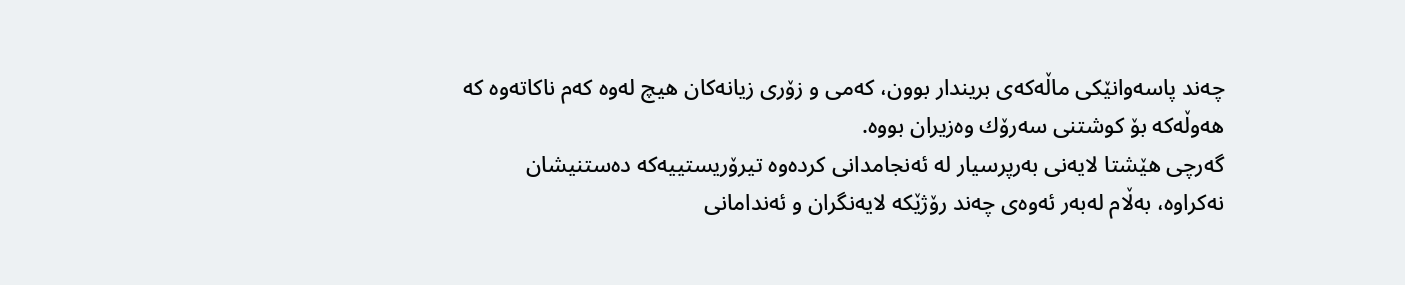چه‌ند پاسه‌وانێكی ماڵه‌كه‌ی بریندار بوون، كه‌می و زۆری زیانه‌كان هیچ له‌وه‌ كه‌م ناكاته‌وه‌ كه‌ هه‌وڵه‌كه‌ بۆ كوشتنی سه‌رۆك وه‌زیران بووه‌.
گه‌رچی هێشتا لایه‌نی به‌رپرسیار له‌ ئه‌نجامدانی كرده‌وه‌ تیرۆریستییه‌كه‌ ده‌ستنیشان نه‌كراوه‌، به‌ڵام له‌به‌ر ئه‌وه‌ی چه‌ند رۆژێكه‌ لایه‌نگران و ئه‌ندامانی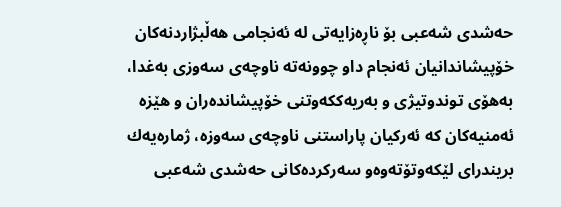حه‌شدی شه‌عبی بۆ ناڕه‌زایه‌تی له‌ ئه‌نجامی هه‌ڵبژاردنه‌كان خۆپیشاندانیان ئه‌نجام داو چوونه‌ته‌ ناوچه‌ی سه‌وزی به‌غدا، به‌هۆی توندوتیژی و به‌ریه‌ككه‌وتنی خۆپیشانده‌ران و هێزه‌ ئه‌منیه‌كان كه‌ ئه‌ركیان پاراستنی ناوچه‌ی سه‌وزه‌، ژماره‌یه‌ك بریندرای لێكه‌وتۆته‌وه‌و سه‌ركرده‌كانی حه‌شدی شه‌عبی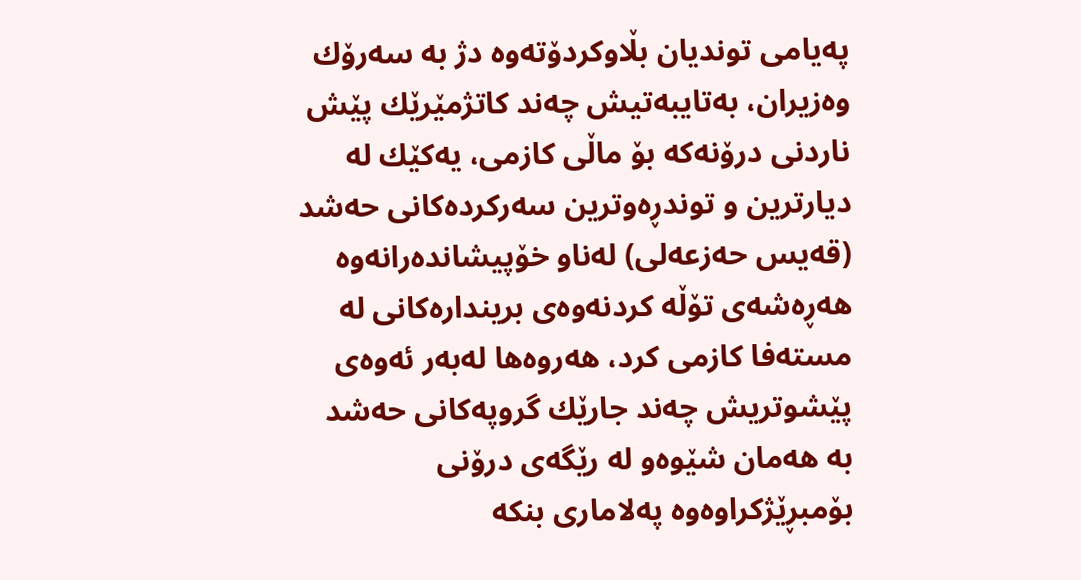په‌یامی توندیان بڵاوكردۆته‌وه‌ دژ به‌ سه‌رۆك وه‌زیران، به‌تایبه‌تیش چه‌ند كاتژمێرێك پێش ناردنی درۆنه‌كه‌ بۆ ماڵی كازمی، یه‌كێك له‌ دیارترین و توندڕه‌وترین سه‌ركرده‌كانی حه‌شد (قه‌یس حه‌زعه‌لی) له‌ناو خۆپیشانده‌رانه‌وه‌ هه‌ڕه‌شه‌ی تۆڵه‌ كردنه‌وه‌ی برینداره‌كانی له‌ مسته‌فا كازمی كرد، هه‌روه‌ها له‌به‌ر ئه‌وه‌ی پێشوتریش چه‌ند جارێك گروپه‌كانی حه‌شد به‌ هه‌مان شێوه‌و له‌ رێگه‌ی درۆنی بۆمبڕێژكراوه‌وه‌ په‌لاماری بنكه‌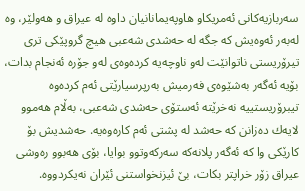سه‌ربازیه‌كانی ئه‌مریكاو هاوپه‌یمانانیان داوه‌ له‌ عیراق و هه‌ولێر، وه‌ له‌به‌ر ئه‌وه‌یش كه‌ جگه‌ له‌ حه‌شدی شه‌عبی هیچ گروپێكی تری تیرۆریستی ناتوانێت له‌و ناوچه‌یه‌ كرده‌وه‌ی له‌و جۆره‌ ئه‌نجام بدات، بۆیه‌ ئه‌گه‌ر به‌شێوه‌ی فه‌رمیش به‌رپرسیارێتی ئه‌م كرده‌وه‌ تیبرۆریستییه‌ نه‌خرێته‌ ئه‌ستۆی حه‌شدی شه‌عبی، به‌ڵام هه‌موو لایه‌ك ده‌زانن كه‌ حه‌شد له‌ پشتی ئه‌م كاره‌وه‌یه‌. حه‌شدیش بۆ كارێكی وا كه‌ ئه‌گه‌ر پلانه‌كه‌ سه‌ركه‌وتوو بوایا، بۆی هه‌بوو ره‌وشی عیراق زۆر خراپتر بكات، بێ‌ ئیزنخواستنی ئێران نه‌یكردووه‌.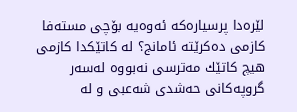لێره‌دا پرسیاره‌كه‌ ئه‌وه‌یه‌ بۆچی مسته‌فا كازمی ده‌كرێته‌ ئامانج؟ له‌ كاتێكدا كازمی هیچ كاتێك مه‌ترسی نه‌بووه‌ له‌سه‌ر گروپه‌كانی حه‌شدی شه‌عبی و له‌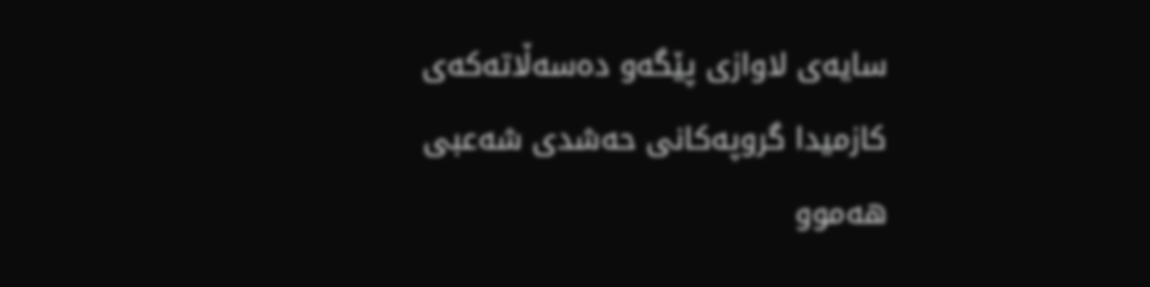سایه‌ی لاوازی پێگه‌و ده‌سه‌ڵاته‌كه‌ی كازمیدا گروپه‌كانی حه‌شدی شه‌عبی هه‌موو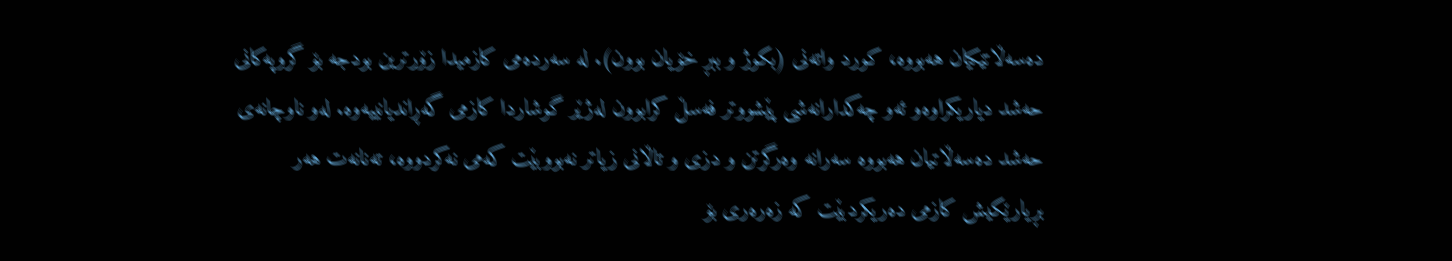ده‌سه‌ڵاتێكیان هه‌بووه‌، كورد واته‌نی (بكوژ و ببڕ خۆیان بوون). له‌ سه‌رده‌می كازمیدا زۆرترین بودجه‌ بۆ گروپه‌كانی حه‌شد دیاریكراوه‌و ئه‌و چه‌كدارانه‌شی پێشووتر فه‌سڵ كرابوون له‌ژێر گوشاردا كازمی گه‌ڕاندیانییه‌وه‌. له‌و ناوچانه‌ی حه‌شد ده‌سه‌ڵاتیان هه‌بووه‌ سه‌رانه‌ وه‌رگرتن و دزی و تاڵانی زیاتر نه‌بووبێت كه‌می نه‌كردووه‌، ته‌نانه‌ت هه‌ر بڕیارێكیش كازمی ده‌ریكردبێت كه‌ زه‌ره‌ری بۆ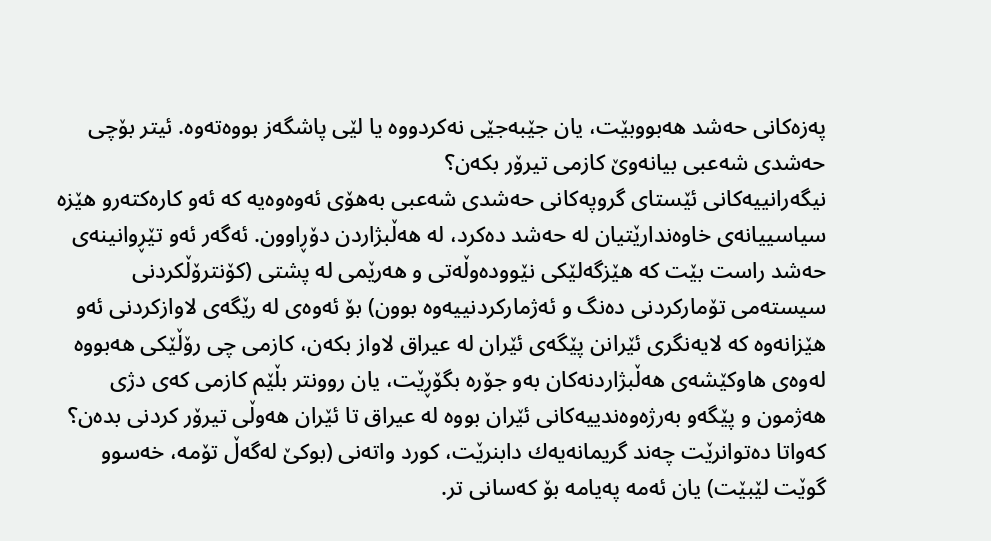په‌زه‌كانی حه‌شد هه‌بووبێت، یان جێبه‌جێی نه‌كردووه‌ یا لێی پاشگه‌ز بووه‌ته‌وه‌. ئیتر بۆچی حه‌شدی شه‌عبی بیانه‌وێ‌ كازمی تیرۆر بكه‌ن؟
نیگه‌رانییه‌كانی ئێستای گروپه‌كانی حه‌شدی شه‌عبی به‌هۆی ئه‌وه‌وه‌یه‌ كه‌ ئه‌و كاره‌كته‌رو هێزه‌ سیاسییانه‌ی خاوه‌ندارێتیان له‌ حه‌شد ده‌كرد، له‌ هه‌ڵبژاردن دۆڕاوون. ئه‌گه‌ر ئه‌و تێڕوانینه‌ی حه‌شد راست بێت كه‌ هێزگه‌لێكی نێووده‌وڵه‌تی و هه‌رێمی له‌ پشتی (كۆنترۆڵكردنی سیسته‌می تۆماركردنی ده‌نگ و ئه‌ژماركردنییه‌وه‌ بوون) بۆ ئه‌وه‌ی له‌ رێگه‌ی لاوازكردنی ئه‌و هێزانه‌وه‌ كه‌ لایه‌نگری ئێرانن پێگه‌ی ئێران له‌ عیراق لاواز بكه‌ن، كازمی چی رۆڵێكی هه‌بووه‌ له‌وه‌ی هاوكێشه‌ی هه‌ڵبژاردنه‌كان به‌و جۆره‌ بگۆڕێت، یان روونتر بڵێم كازمی كه‌ی دژی هه‌ژمون و پێگه‌و به‌رژه‌وه‌ندییه‌كانی ئێران بووه‌ له‌ عیراق تا ئێران هه‌وڵی تیرۆر كردنی بده‌ن؟
كه‌واتا ده‌توانرێت چه‌ند گریمانه‌یه‌ك دابنرێت، كورد واته‌نی (بوكێ‌ له‌گه‌ڵ تۆمه‌، خه‌سوو گوێت لێبێت) یان ئه‌مه‌ په‌یامه‌ بۆ كه‌سانی تر.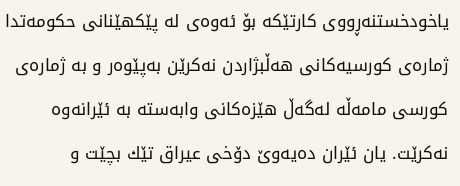یاخودخستنه‌ڕووی كارتێكه‌ بۆ ئه‌وه‌ی له‌ پێكهێنانی حكومه‌تدا ژماره‌ی كورسیه‌كانی هه‌ڵبژاردن نه‌كرێن به‌پێوه‌ر و به‌ ژماره‌ی كورسی مامه‌ڵه‌ له‌گه‌ڵ هێزه‌كانی وابه‌سته‌ به‌ ئێرانه‌وه‌ نه‌كرێت. یان ئێران ده‌یه‌وێ‌ دۆخی عیراق تێك بچێت و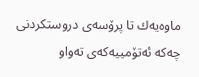ماوه‌یه‌ك تا پرۆسه‌ی دروستكردنی چه‌كه‌ ئه‌تۆمییه‌كه‌ی ته‌واو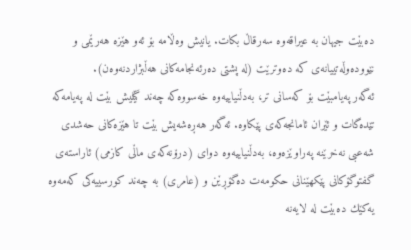ده‌بێت جیهان به‌ عیراقه‌وه‌ سه‌رقاڵ بكات. یانیش وه‌ڵامه‌ بۆ ئه‌و هێزه‌ هه‌رێمی و نێووده‌وڵه‌تییانه‌ی كه‌ ده‌وترێت (له‌ پشتی ده‌رئه‌نجامه‌كانی هه‌ڵبژاردنه‌وه‌ن).
ئه‌گه‌ر په‌یامبێت بۆ كه‌سانی تر، به‌دڵنیاییه‌وه‌ خه‌سووه‌كه‌ چه‌ند گێلیش بێت له‌ په‌یامه‌كه‌ تێده‌گات و ئێران ئامانجه‌كه‌ی پێكاوه‌. ئه‌گه‌ر هه‌ڕه‌شه‌یش بێت تا هێزه‌كانی حه‌شدی شه‌عبی نه‌خرێنه‌ په‌راوێزه‌وه‌، به‌دڵنیاییه‌وه‌ دوای (درۆنه‌كه‌ی ماڵی كازمی) ئاراسته‌ی گفتوگۆكانی پێكهێنانی حكومه‌ت ده‌گۆڕێن و (عامری) به‌ چه‌ند كورسییه‌كی كه‌مه‌وه‌ یه‌كێك ده‌بێت له‌ لایه‌نه‌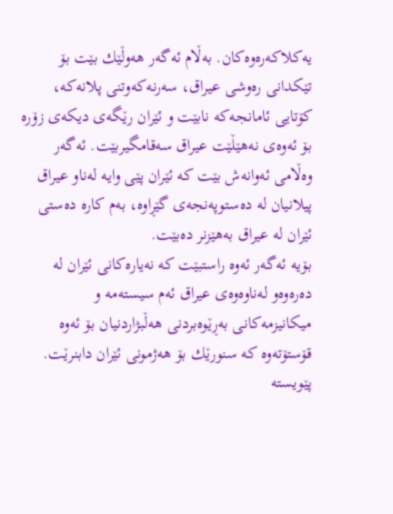یه‌كلاكه‌ره‌وه‌كان. به‌ڵام ئه‌گه‌ر هه‌وڵێك بێت بۆ تێكدانی ره‌وشی عیراق، سه‌رنه‌كه‌وتنی پلانه‌كه‌، كۆتایی ئامانجه‌كه‌ نابێت و ئێران رێگه‌ی دیكه‌ی زۆره‌ بۆ ئه‌وه‌ی نه‌هێڵێت عیراق سه‌قامگیربێت. ئه‌گه‌ر وه‌ڵامی ئه‌وانه‌ش بێت كه‌ ئێران پێی وایه‌ له‌ناو عیراق پیلانیان له‌ ده‌ستوپه‌نجه‌ی گێڕاوه‌، به‌م كاره‌ ده‌ستی ئێران له‌ عیراق به‌هێزنر ده‌بێت.
بۆیه‌ ئه‌گه‌ر ئه‌وه‌ راستبێت كه‌ نه‌یاره‌كانی ئێران له‌ ده‌ره‌وه‌و له‌ناوه‌وه‌ی عیراق ئه‌م سیسته‌مه‌ و میكانیزمه‌كانی به‌ڕێوه‌بردنی هه‌ڵبژاردنیان بۆ ئه‌وه‌ قۆستۆته‌وه‌ كه‌ سنورێك بۆ هه‌ژمونی ئێران دابنرێت. پێویسته‌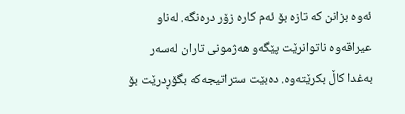ئه‌وه‌ بزانن كه‌ تازه‌ بۆ ئه‌م كاره‌ زۆر دره‌نگه‌. له‌ناو عیراقه‌وه‌ ناتوانرێت پێگه‌و هه‌ژمونی تاران له‌سه‌ر به‌غدا كاڵ بكرێته‌وه‌. ده‌بێت ستراتیجه‌كه‌ بگۆڕدرێت بۆ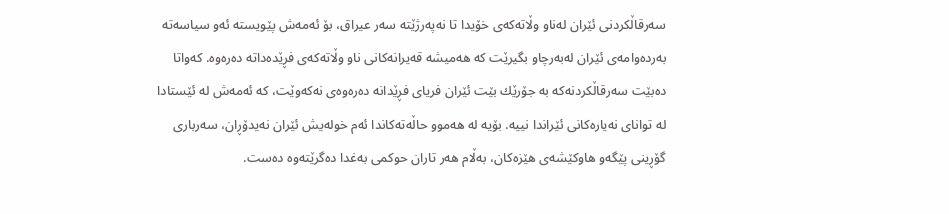سه‌رقاڵكردنی ئێران له‌ناو وڵاته‌كه‌ی خۆیدا تا نه‌په‌رژێته‌ سه‌ر عیراق، بۆ ئه‌مه‌ش پێویسته‌ ئه‌و سیاسه‌ته‌ به‌رده‌وامه‌ی ئێران له‌به‌رچاو بگیرێت كه‌ هه‌میشه‌ قه‌یرانه‌كانی ناو وڵاته‌كه‌ی فڕێده‌داته‌ ده‌ره‌وه‌. كه‌واتا ده‌بێت سه‌رقاڵكردنه‌كه‌ به‌ جۆرێك بێت ئێران فریای فڕێدانه‌ ده‌ره‌وه‌ی نه‌كه‌وێت، كه‌ ئه‌مه‌ش له‌ ئێستادا له‌ توانای نه‌یاره‌كانی ئێراندا نییه‌. بۆیه‌ له‌ هه‌موو حاڵه‌ته‌كاندا ئه‌م خوله‌یش ئێران نه‌یدۆڕان، سه‌رباری گۆڕینی پێگه‌و هاوكێشه‌ی هێزه‌كان، به‌ڵام هه‌ر تاران حوكمی به‌غدا ده‌گرێته‌وه‌ ده‌ست.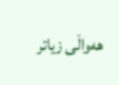ھەواڵی زیاتر